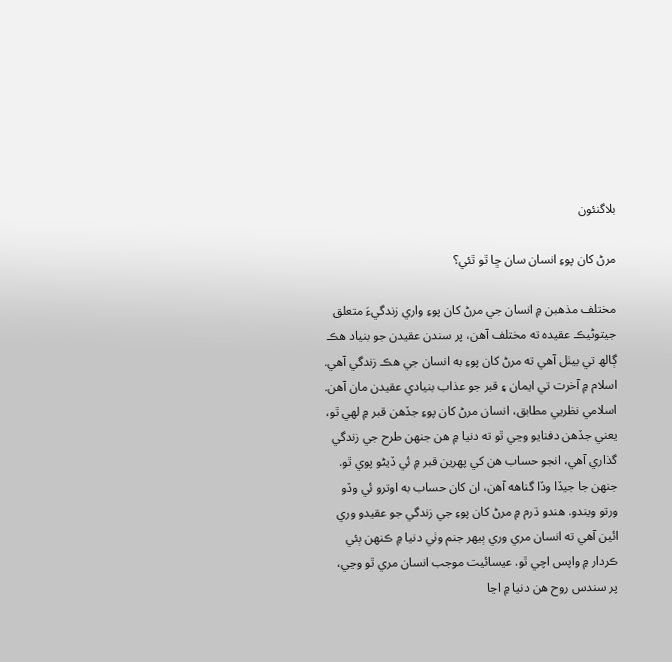بلاگنئون

مرڻ کان پوءِ انسان سان ڇا ٿو ٿئي؟

مختلف مذهبن ۾ انسان جي مرڻ کان پوءِ واري زندگيءَ متعلق جيتوڻيڪ عقيده ته مختلف آهن، پر سندن عقيدن جو بنياد هڪ ڳالھ تي بيٺل آهي ته مرڻ کان پوءِ به انسان جي هڪ زندگي آهي. اسلام ۾ آخرت تي ايمان ۽ قبر جو عذاب بنيادي عقيدن مان آهن. اسلامي نظريي مطابق، انسان مرڻ کان پوءِ جڏهن قبر ۾ لهي ٿو، يعني جڏهن دفنايو وڃي ٿو ته دنيا ۾ هن جنهن طرح جي زندگي گذاري آهي، انجو حساب هن کي پهرين قبر ۾ ئي ڏيڻو پوي ٿو. جنهن جا جيڏا وڏا گناهه آهن، ان کان حساب به اوترو ئي وڏو ورتو ويندو. هندو ڌرم ۾ مرڻ کان پوءِ جي زندگي جو عقيدو وري ائين آهي ته انسان مري وري ٻيهر جنم وٺي دنيا ۾ ڪنهن ٻئي ڪردار ۾ واپس اچي ٿو. عيسائيت موجب انسان مري ٿو وڃي، پر سندس روح هن دنيا ۾ اڃا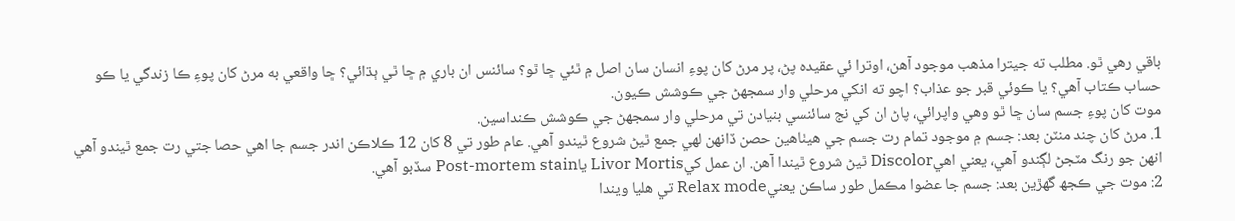باقي رهي ٿو. مطلب ته جيترا مذهب موجود آهن، اوترا ئي عقيده پڻ، پر مرڻ کان پوءِ انسان سان اصل ۾ ٿئي ڇا ٿو؟ سائنس ان باري ۾ ڇا ٿي ٻڌائي؟ ڇا واقعي به مرڻ کان پوءِ ڪا زندگي يا ڪو حساب ڪتاب آهي؟ يا ڪوئي قبر جو عذاب؟ اچو ته انکي مرحلي وار سمجهڻ جي ڪوشش ڪيون.
موت کان پوءِ جسم سان ڇا ٿو وهي واپرائي، پاڻ ان کي نج سائنسي بنيادن تي مرحلي وار سمجهڻ جي ڪوشش ڪنداسين.
1. مرڻ کان چند منٽن بعد: جسم ۾ موجود تمام رت جسم جي هيٺاهين حصن ڏانهن لهي جمع ٿيڻ شروع ٿيندو آهي. عام طور تي 8 کان 12 ڪلاڪن اندر جسم جا اهي حصا جتي رت جمع ٿيندو آهي انهن جو رنگ مٽجڻ لڳندو آهي، يعني اهيDiscolor ٿيڻ شروع ٿيندا آهن. ان عمل کيLivor Mortis ياPost-mortem stain سڏبو آهي.
2: موت جي ڪجھ گهڙين بعد: جسم جا عضوا مڪمل طور ساڪن يعنيRelax mode تي هليا ويندا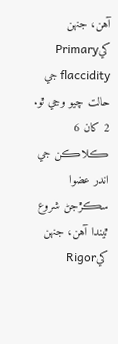آهن، جنهن کيPrimary flaccidity جي حالت چيو وڃي ٿو. 2 کان 6 ڪلاڪن جي اندر عضوا سڪڙجڻ شروع ٿيندا آهن، جنهن کيRigor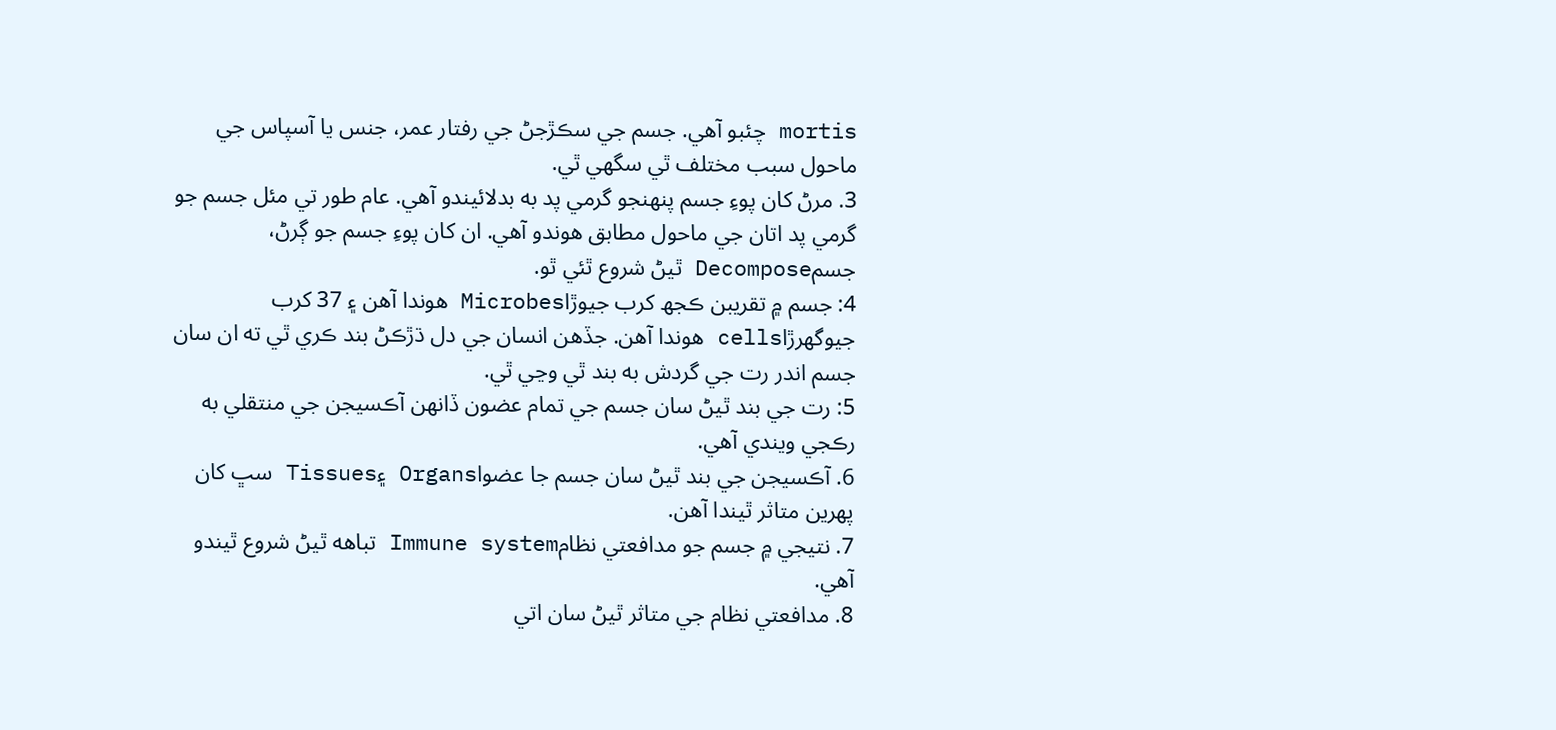mortis چئبو آهي. جسم جي سڪڙجڻ جي رفتار عمر، جنس يا آسپاس جي ماحول سبب مختلف ٿي سگهي ٿي.
3. مرڻ کان پوءِ جسم پنهنجو گرمي پد به بدلائيندو آهي. عام طور تي مئل جسم جو گرمي پد اتان جي ماحول مطابق هوندو آهي. ان کان پوءِ جسم جو ڳرڻ، جسمDecompose ٿيڻ شروع ٿئي ٿو.
4: جسم ۾ تقريبن ڪجھ کرب جيوڙاMicrobes هوندا آهن ۽ 37 کرب جيوگهرڙاcells هوندا آهن. جڏهن انسان جي دل ڌڙڪڻ بند ڪري ٿي ته ان سان جسم اندر رت جي گردش به بند ٿي وڃي ٿي.
5: رت جي بند ٿيڻ سان جسم جي تمام عضون ڏانهن آڪسيجن جي منتقلي به رڪجي ويندي آهي.
6. آڪسيجن جي بند ٿيڻ سان جسم جا عضواOrgans ۽Tissues سڀ کان پهرين متاثر ٿيندا آهن.
7. نتيجي ۾ جسم جو مدافعتي نظامImmune system تباهه ٿيڻ شروع ٿيندو آهي.
8. مدافعتي نظام جي متاثر ٿيڻ سان اتي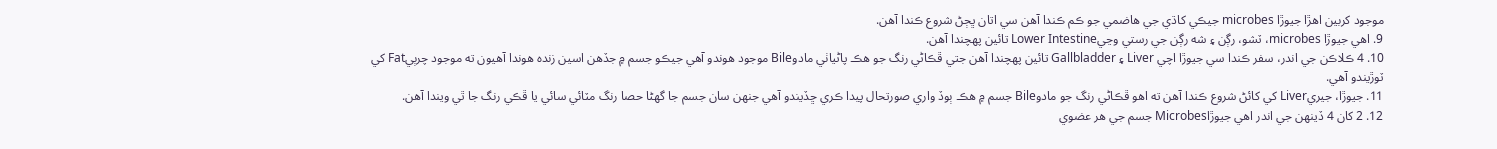موجود کربين اهڙا جيوڙا microbes جيڪي کاڌي جي هاضمي جو ڪم ڪندا آهن سي اتان ڀڄڻ شروع ڪندا آهن.
9. اهي جيوڙا microbes، ٽشو، رڳن ۽ شه رڳن جي رستي وڃيLower Intestine تائين پهچندا آهن.
10. 4 ڪلاڪن جي اندر، سفر ڪندا سي جيوڙا اچي Liver ۽ Gallbladder تائين پهچندا آهن جتي ڦڪاڻي رنگ جو هڪ پاڻياٺي مادوBile موجود هوندو آهي جيڪو جسم ۾ جڏهن اسين زنده هوندا آهيون ته موجود چرٻيFat کي ٽوڙيندو آهي.
11. جيوڙا، جيريLiver کي کائڻ شروع ڪندا آهن ته اهو ڦڪاڻي رنگ جو مادوBile جسم ۾ هڪ ٻوڏ واري صورتحال پيدا ڪري ڇڏيندو آهي جنهن سان جسم جا گهڻا حصا رنگ مٽائي سائي يا ڦڪي رنگ جا ٿي ويندا آهن.
12. 2 کان 4 ڏينهن جي اندر اهي جيوڙاMicrobes جسم جي هر عضوي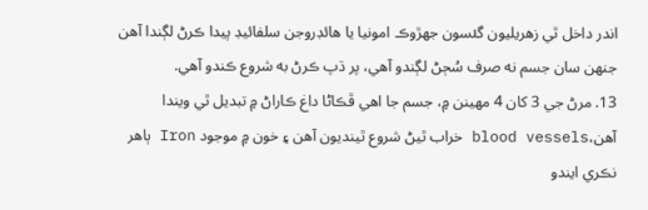اندر داخل ٿي زهريليون گئسون جهڙوڪ امونيا يا هائڊروجن سلفائيڊ پيدا ڪرڻ لڳندا آهن جنهن سان جسم نه صرف سُڄڻ لڳندو آهي، پر ڌپ ڪرڻ به شروع ڪندو آهي.
13. مرڻ جي 3 کان 4 مهينن ۾، جسم جا اهي ڦڪاڻا داغ ڪاراڻ ۾ تبديل ٿي ويندا آهن،blood vessels خراب ٿيڻ شروع ٿينديون آهن ۽ خون ۾ موجود Iron ٻاهر نڪري ايندو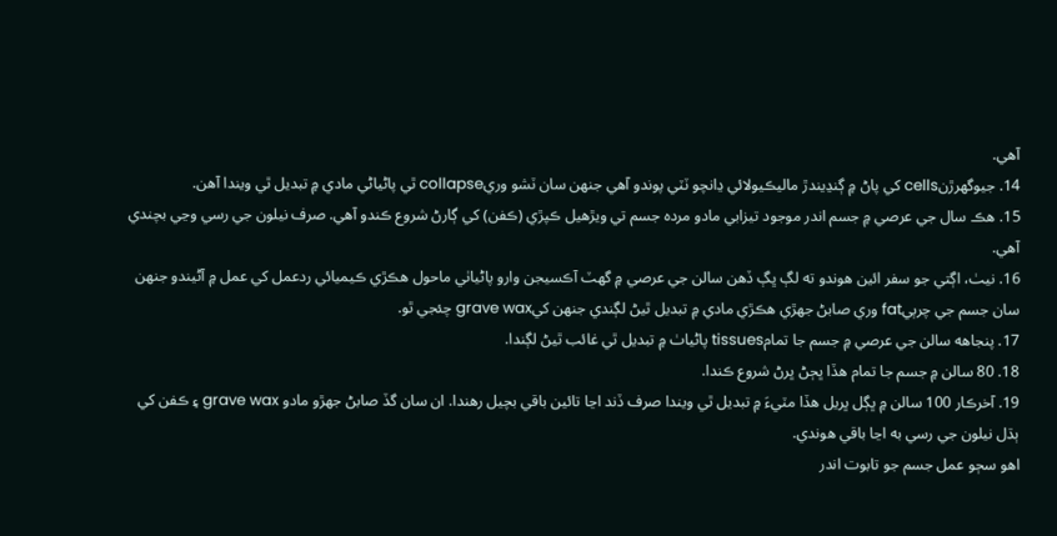آهي.
14. جيوگهرڙنcells کي پاڻ ۾ ڳنڍيندڙ ماليڪيولائي ڍانچو ٽٽي پوندو آهي جنهن سان ٽشو وريcollapse ٿي پاڻياڻي مادي ۾ تبديل ٿي ويندا آهن.
15. هڪ سال جي عرصي ۾ جسم اندر موجود تيزابي مادو مرده جسم تي ويڙهيل ڪپڙي (ڪفن) کي ڳارڻ شروع ڪندو آهي. صرف نيلون جي رسي وڃي بچندي آهي.
16. نيٺ، اڳتي جو سفر ائين هوندو ته لڳ ڀڳ ڏهن سالن جي عرصي ۾ گهٽ آڪسيجن وارو پاڻياٺي ماحول هڪڙي ڪيميائي ردعمل کي عمل ۾ آڻيندو جنهن سان جسم جي چرٻيfat وري صابڻ جهڙي هڪڙي مادي ۾ تبديل ٿيڻ لڳندي جنهن کيgrave wax چئجي ٿو.
17. پنجاهه سالن جي عرصي ۾ جسم جا تمامtissues پاڻياٺ ۾ تبديل ٿي غائب ٿيڻ لڳندا.
18. 80 سالن ۾ جسم جا تمام هڏا ڀڄڻ ڀرڻ شروع ڪندا.
19. آخرڪار 100 سالن ۾ ڀڳل ڀريل هڏا مٽيءَ ۾ تبديل ٿي ويندا صرف ڏند اڃا تائين باقي بچيل رهندا. ان سان گڏ صابڻ جهڙو مادو grave wax ۽ ڪفن کي ٻڌل نيلون جي رسي به اڃا باقي هوندي.
اهو سڄو عمل جسم جو تابوت اندر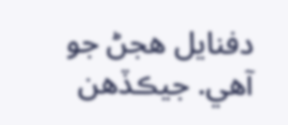دفنايل هجڻ جو آهي. جيڪڏهن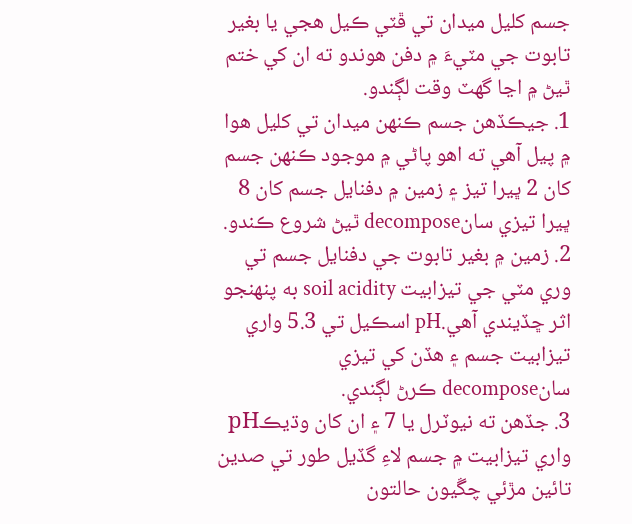جسم کليل ميدان تي ڦٽي ڪيل هجي يا بغير تابوت جي مٽيءَ ۾ دفن هوندو ته ان کي ختم ٿيڻ ۾ اڃا گهٽ وقت لڳندو.
1. جيڪڏهن جسم ڪنهن ميدان تي کليل هوا ۾ پيل آهي ته اهو پاڻي ۾ موجود ڪنهن جسم کان 2 ڀيرا تيز ۽ زمين ۾ دفنايل جسم کان 8 ڀيرا تيزي سانdecompose ٿيڻ شروع ڪندو.
2. زمين ۾ بغير تابوت جي دفنايل جسم تي وري مٽي جي تيزابيت soil acidity به پنهنجو اثر ڇڏيندي آهي.pH اسڪيل تي 5.3 واري تيزابيت جسم ۽ هڏن کي تيزي سانdecompose ڪرڻ لڳندي.
3. جڏهن ته نيوٽرل يا 7 ۽ ان کان وڌيڪpH واري تيزابيت ۾ جسم لاءِ گڏيل طور تي صدين تائين مڙئي چڱيون حالتون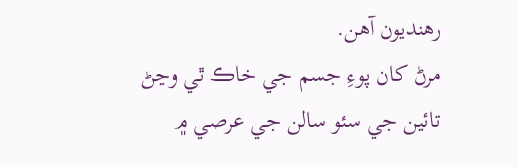رهنديون آهن.
مرڻ کان پوءِ جسم جي خاڪ ٿي وڃڻ تائين جي سئو سالن جي عرصي ۾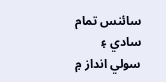سائنس تمام سادي ۽ سولي انداز ۾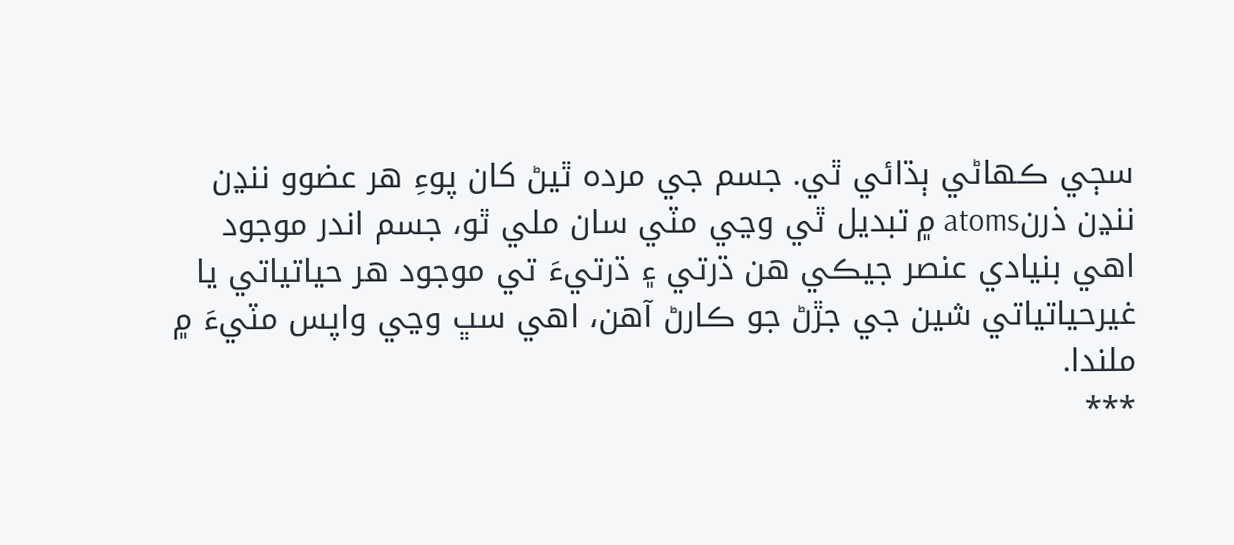سڄي ڪهاڻي ٻڌائي ٿي. جسم جي مرده ٿيڻ کان پوءِ هر عضوو ننڍن ننڍن ذرنatoms ۾ تبديل ٿي وڃي مٽي سان ملي ٿو، جسم اندر موجود اهي بنيادي عنصر جيڪي هن ڌرتي ۽ ڌرتيءَ تي موجود هر حياتياتي يا غيرحياتياتي شين جي جڙڻ جو ڪارڻ آهن، اهي سڀ وڃي واپس مٽيءَ ۾ ملندا.
***